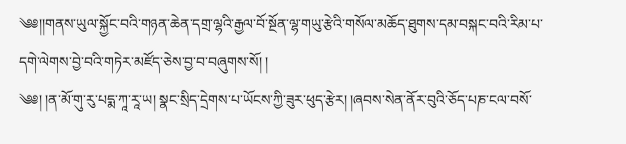༄༅།།གནས་ཡུལ་སྐྱོང་བའི་གཉན་ཆེན་དགྲ་ལྷའི་རྒྱལ་བོ་སྔོན་ལྷ་གཡུ་རྩེའི་གསོལ་མཆོད་ཐུགས་དམ་བསྐང་བའི་རིམ་པ་དགེ་ལེགས་བྱེ་བའི་གཏེར་མཛོད་ཅེས་བྱ་བ་བཞུགས་སོ། །
༄༅། །ན་མོ་གུ་རུ་པདྨ་ཀཱ་རཱ་ཡ། སྣང་སྲིད་དྲེགས་པ་ཡོངས་ཀྱི་ཟུར་ཕུད་རྩེར། །ཞབས་སེན་ནོར་བུའི་ཅོད་པཎ་ངལ་བསོ་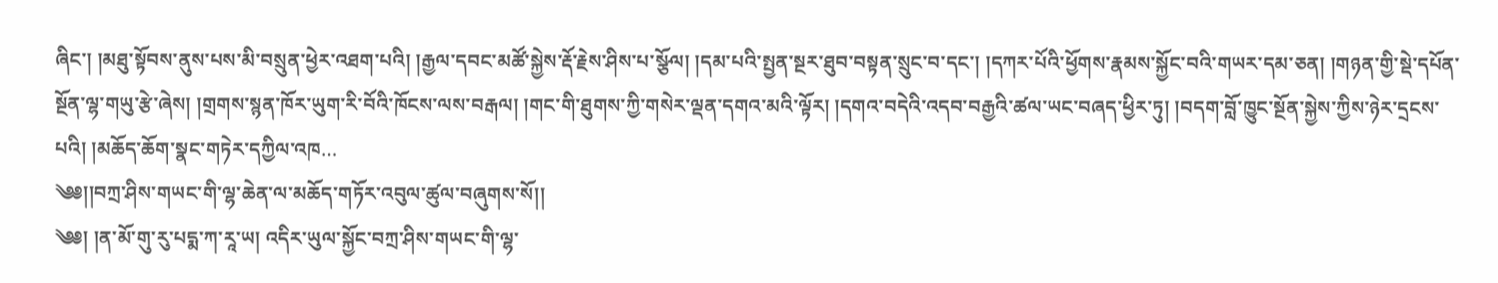ཞིང་། །མཐུ་སྟོབས་ནུས་པས་མི་བསྲུན་ཕྱེར་འཐག་པའི། །རྒྱལ་དབང་མཚོ་སྐྱེས་རྡོ་རྗེས་ཤིས་པ་སྩོལ། །དམ་པའི་སྤྱན་སྔར་ཐུབ་བསྟན་སྲུང་བ་དང་། །དཀར་པོའི་ཕྱོགས་རྣམས་སྐྱོང་བའི་གཡར་དམ་ཅན། །གཉན་གྱི་སྡེ་དཔོན་སྔོན་ལྷ་གཡུ་རྩེ་ཞེས། །གྲགས་སྙན་ཁོར་ཡུག་རི་བོའི་ཁོངས་ལས་བརྒལ། །གང་གི་ཐུགས་ཀྱི་གསེར་ལྡན་དགའ་མའི་ལྟོར། །དགའ་བདེའི་འདབ་བརྒྱའི་ཚལ་ཡང་བཞད་ཕྱིར་ཏུ། །བདག་བློ་ཁྱུང་སྔོན་སྐྱེས་ཀྱིས་ཉེར་དྲངས་པའི། །མཆོད་ཆོག་སྣང་གཏེར་དཀྱིལ་འཁ…
༄༅།།བཀྲ་ཤིས་གཡང་གི་ལྷ་ཆེན་ལ་མཆོད་གཏོར་འབུལ་ཚུལ་བཞུགས་སོ།།
༄༅། །ན་མོ་གུ་རུ་པདྨ་ཀ་རཱ་ཡ། འདིར་ཡུལ་སྐྱོང་བཀྲ་ཤིས་གཡང་གི་ལྷ་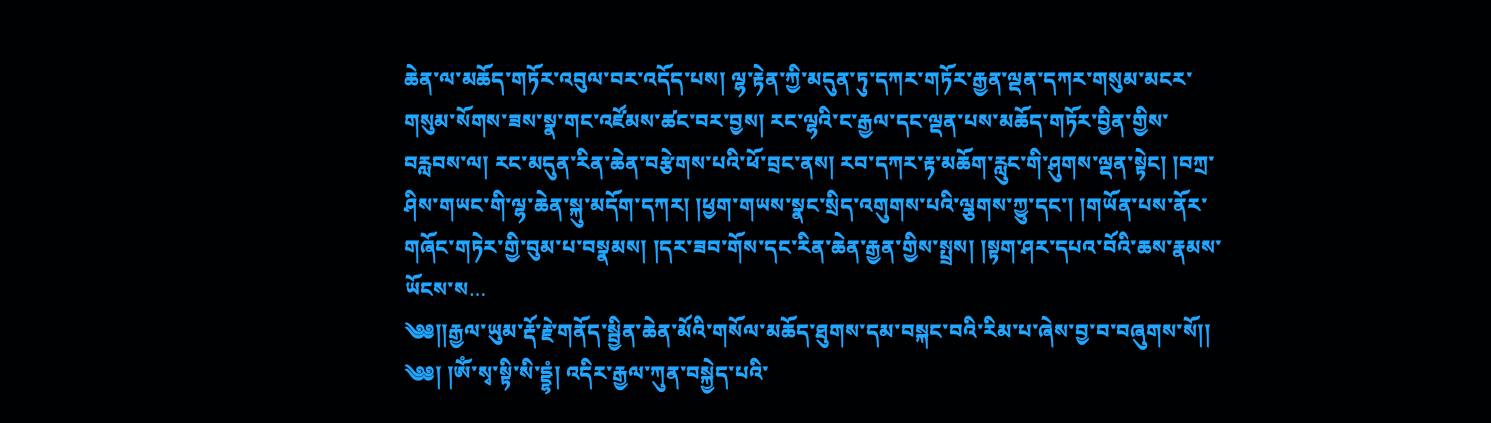ཆེན་ལ་མཆོད་གཏོར་འབུལ་བར་འདོད་པས། ལྷ་རྟེན་ཀྱི་མདུན་ཏུ་དཀར་གཏོར་རྒྱན་ལྡན་དཀར་གསུམ་མངར་གསུམ་སོགས་ཟས་སྣ་གང་འཛོམས་ཚང་བར་བྱས། རང་ལྷའི་ང་རྒྱལ་དང་ལྡན་པས་མཆོད་གཏོར་བྱིན་གྱིས་བརླབས་ལ། རང་མདུན་རིན་ཆེན་བརྩེགས་པའི་ཕོ་བྲང་ནས། རབ་དཀར་རྟ་མཆོག་རླུང་གི་ཤུགས་ལྡན་སྟེང། །བཀྲ་ཤིས་གཡང་གི་ལྷ་ཆེན་སྐུ་མདོག་དཀར། །ཕྱག་གཡས་སྣང་སྲིད་འགུགས་པའི་ལྕགས་ཀྱུ་དང་། །གཡོན་པས་ནོར་གཞོང་གཏེར་གྱི་བུམ་པ་བསྣམས། །དར་ཟབ་གོས་དང་རིན་ཆེན་རྒྱན་གྱིས་སྤྲས། །སྟག་ཤར་དཔའ་བོའི་ཆས་རྣམས་ཡོངས་ས…
༄༅།།རྒྱལ་ཡུམ་རྡོ་རྗེ་གནོད་སྦྱིན་ཆེན་མོའི་གསོལ་མཆོད་ཐུགས་དམ་བསྐང་བའི་རིམ་པ་ཞེས་བྱ་བ་བཞུགས་སོ།།
༄༅། །ཨོཾ་སྭ་སྟི་སི་དྡྷཾ། འདིར་རྒྱལ་ཀུན་བསྐྱེད་པའི་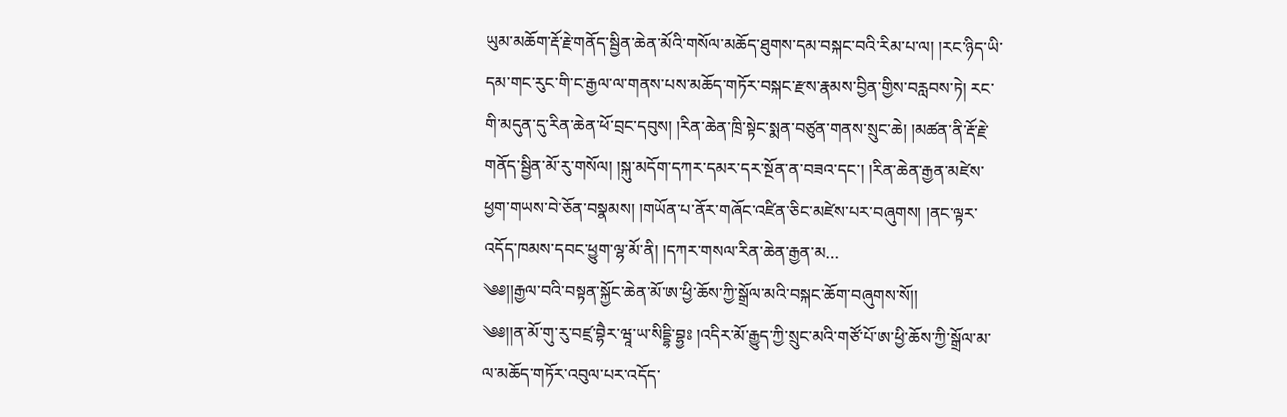ཡུམ་མཆོག་རྡོ་རྗེ་གནོད་སྦྱིན་ཆེན་མོའི་གསོལ་མཆོད་ཐུགས་དམ་བསྐང་བའི་རིམ་པ་ལ། །རང་ཉིད་ཡི་དམ་གང་རུང་གི་ང་རྒྱལ་ལ་གནས་པས་མཆོད་གཏོར་བསྐང་རྫས་རྣམས་བྱིན་གྱིས་བརླབས་ཏེ། རང་གི་མདུན་དུ་རིན་ཆེན་ཕོ་བྲང་དབུས། །རིན་ཆེན་ཁྲི་སྟེང་སྨན་བཙུན་གནས་སྲུང་ཆེ། །མཚན་ནི་རྡོ་རྗེ་གནོད་སྦྱིན་མོ་རུ་གསོལ། །སྐུ་མདོག་དཀར་དམར་དར་སྔོན་ན་བཟའ་དང་། །རིན་ཆེན་རྒྱན་མཛེས་ཕྱག་གཡས་བེ་ཅོན་བསྣམས། །གཡོན་པ་ནོར་གཞོང་འཛིན་ཅིང་མཛེས་པར་བཞུགས། །ནང་ལྟར་འདོད་ཁམས་དབང་ཕྱུག་ལྷ་མོ་ནི། །དཀར་གསལ་རིན་ཆེན་རྒྱན་མ…
༄༅།།རྒྱལ་བའི་བསྟན་སྐྱོང་ཆེན་མོ་ཨ་ཕྱི་ཆོས་ཀྱི་སྒྲོལ་མའི་བསྐང་ཆོག་བཞུགས་སོ།།
༄༅།།ན་མོ་གུ་རུ་བཛྲ་བྷཻར་ཝཱ་ཡ་སིདྡྷི་བྷྱཿ །འདིར་མོ་རྒྱུད་ཀྱི་སྲུང་མའི་གཙོ་པོ་ཨ་ཕྱི་ཆོས་ཀྱི་སྒྲོལ་མ་ལ་མཆོད་གཏོར་འབུལ་པར་འདོད་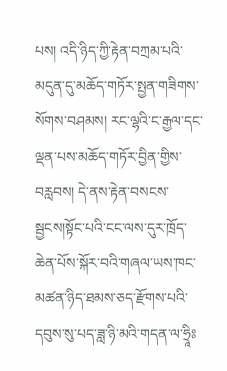པས། འདི་ཉིད་ཀྱི་རྟེན་བཀྲམ་པའི་མདུན་དུ་མཆོད་གཏོར་སྤྱན་གཟིགས་སོགས་བཤམས། རང་ལྷའི་ང་རྒྱལ་དང་ལྡན་པས་མཆོད་གཏོར་བྱིན་གྱིས་བརླབས། དེ་ནས་རྟེན་བསངས་སྦྱངས།སྟོང་པའི་ངང་ལས་དུར་ཁྲོད་ཆེན་པོས་སྐོར་བའི་གཞལ་ཡས་ཁང་མཚན་ཉིད་ཐམས་ཅད་རྫོགས་པའི་དབུས་སུ་པད་ཟླ་ཉི་མའི་གདན་ལ་ཧྲཱིཿ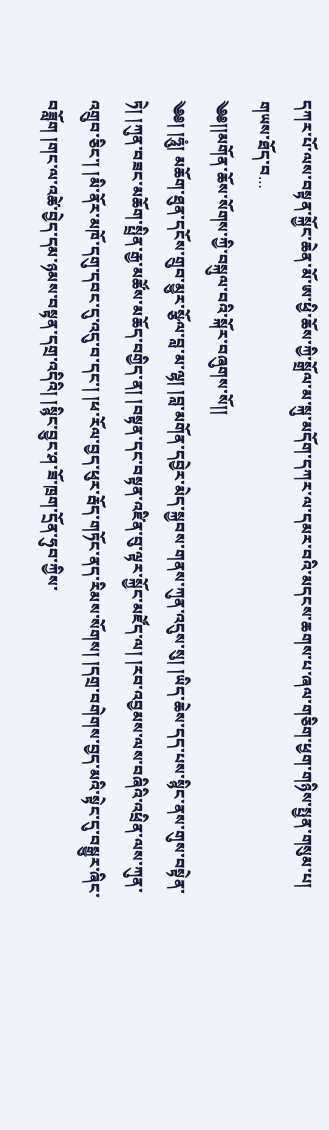དཀར་པོ་ལས་བསྟན་སྐྱོང་ཆེན་མོ་ཨ་ཕྱི་ཆོས་ཀྱི་སྒྲོལ་མ་སྐུ་མདོག་དཀར་ལ་དམར་བའི་མདངས་ཆགས་པ་ཞལ་གཅིག་ཕྱག་གཉིས་སྤྱན་གསུམ་པ། གཡས་ཐོད་བ…
༄༅།།མགོན་ཆོས་སོགས་ཀྱི་བསྐུལ་བའི་སྐོར་བཞུགས་སོ།།
༄༅། །ཧཱུཾ། མཆོག་ཐུན་དངོས་གྲུབ་མྱུར་སྩོལ་བླ་མ་ལྷ། །བླ་མགོན་དབྱེར་མེད་སྐྱབས་གནས་ཀུན་འདུས་སུ། །ཡིད་ཆེས་དད་པས་སྙིང་ནས་གུས་བསྟེན་ཏེ། །ཀུན་བཟང་མཆོག་སྤྲིན་རྒྱ་མཚོས་མཆོད་བགྱིད་ན། །བསྟན་དང་བསྟན་འཛིན་བུ་ལྟར་སྐྱོང་མཛོད་ལ། །རབ་འབྱམས་ལས་བཞིའི་འཕྲིན་ལས་ཀུན་འགྲུབ་ཅིང་། །མི་ནོར་མཁོ་དགུ་དབང་དུ་འདུ་བ་དང་། །ཕ་རོལ་བྱད་ཕུར་རྦོད་གཏོང་ནད་རིམས་སོགས། །དགྲ་བགེགས་བྱད་མའི་སྟེང་དུ་བསྒྱུར་ཞིང་བཟློག །གང་ལ་འཚེ་བྱེད་དམ་ཉམས་བསྟན་དགྲ་འདིའི། །སྙིང་བྱུང་ཤ་ཟོ་ཁྲག་དྲོན་ཧུབ་ཀྱིས་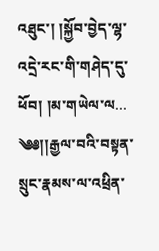འཐུང་། །སྐྱོབ་བྱེད་ལྷ་འདྲེ་རང་གི་གཤེད་དུ་ཕོབ། །མ་གཡེལ་ལ…
༄༅།།རྒྱལ་བའི་བསྟན་སྲུང་རྣམས་ལ་འཕྲིན་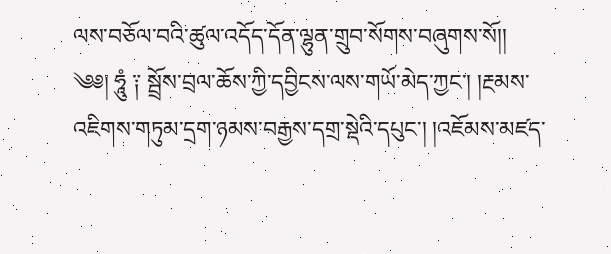ལས་བཅོལ་བའི་ཚུལ་འདོད་དོན་ལྷུན་གྲུབ་སོགས་བཞུགས་སོ།།
༄༅། ཧཱུཾ ༑ སྦྲོས་བྲལ་ཆོས་ཀྱི་དབྱིངས་ལས་གཡོ་མེད་ཀྱང་། །རྔམས་འཇིགས་གཏུམ་དྲག་ཉམས་བརྒྱས་དགྲ་སྡེའི་དཔུང་། །འཇོམས་མཛད་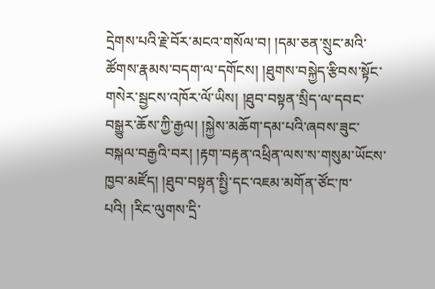དྲེགས་པའི་རྗེ་བོར་མངའ་གསོལ་བ། །དམ་ཅན་སྲུང་མའི་ཚོགས་རྣམས་བདག་ལ་དགོངས། །ཐུགས་བསྐྱེད་རྩིབས་སྟོང་གསེར་སྦྱངས་འཁོར་ལོ་ཡིས། །ཐུབ་བསྟན་སྲིད་ལ་དབང་བསྒྱུར་ཆོས་ཀྱི་རྒྱལ། །སྐྱེས་མཆོག་དམ་པའི་ཞབས་ཟུང་བསྐལ་བརྒྱའི་བར། །རྟག་བརྟན་འཕྲིན་ལས་ས་གསུམ་ཡོངས་ཁྱབ་མཛོད། །ཐུབ་བསྟན་སྤྱི་དང་འཇམ་མགོན་ཙོང་ཁ་པའི། །རིང་ལུགས་དྲི་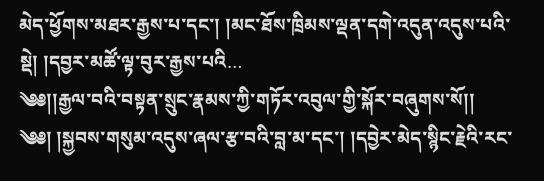མེད་ཕྱོགས་མཐར་རྒྱས་པ་དང་། །མང་ཐོས་ཁྲིམས་ལྡན་དགེ་འདུན་འདུས་པའི་སྡེ། །དབྱར་མཚོ་ལྟ་བུར་རྒྱས་པའི…
༄༅།།རྒྱལ་བའི་བསྟན་སྲུང་རྣམས་ཀྱི་གཏོར་འབུལ་གྱི་སྐོར་བཞུགས་སོ།།
༄༅། །སྐྱབས་གསུམ་འདུས་ཞལ་རྩ་བའི་བླ་མ་དང་། །དབྱེར་མེད་སྙིང་རྗེའི་རང་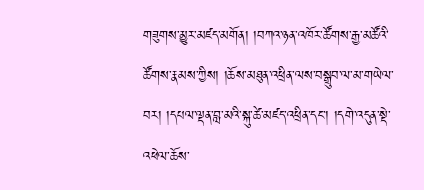གཟུགས་མྱུར་མཛད་མགོན། །བཀའ་ཉན་འཁོར་ཚོགས་རྒྱ་མཚོའི་ཚོགས་རྣམས་ཀྱིས། །ཆོས་མཐུན་འཕྲིན་ལས་བསྒྲུབ་ལ་མ་གཡེལ་བར། །དཔལ་ལྡན་བླ་མའི་སྐུ་ཚེ་མཛད་འཕྲིན་དང་། །དགེ་འདུན་སྡེ་འཕེལ་ཆོས་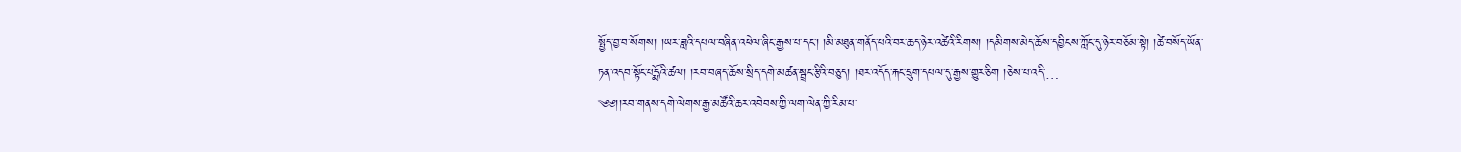སྤྱོད་བྱ་བ་སོགས། །ཡར་ཟླའི་དཔལ་བཞིན་འཕེལ་ཞིང་རྒྱས་པ་དང་། །མི་མཐུན་གནོད་པའི་བར་ཆད་ཉེར་འཚེའི་རིགས། །དམིགས་མེད་ཆོས་དབྱིངས་ཀློང་དུ་ཉེར་བཅོམ་སྟེ། །ཚེ་བསོད་ཡོན་ཏན་འདབ་སྟོང་པདྨོའི་ཚལ། །རབ་བཞད་ཆོས་སྲིད་དགེ་མཚན་སྦྲང་རྩིའི་བཅུད། །ཐར་འདོད་རྐང་དྲུག་དཔལ་དུ་རྒྱས་གྱུར་ཅིག །ཅེས་པ་འདི་…
༄༅།།རབ་གནས་དགེ་ལེགས་རྒྱ་མཚོའི་ཆར་འབེབས་ཀྱི་ལག་ལེན་ཀྱི་རིམ་པ་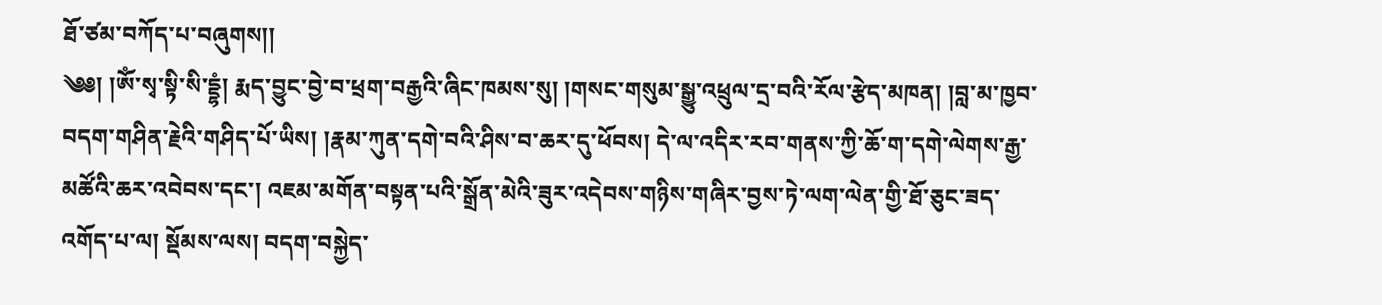ཐོ་ཙམ་བཀོད་པ་བཞུགས།།
༄༅། །ཨོཾ་སྭ་སྟི་སི་དྡྷཾ། རྨད་བྱུང་བྱེ་བ་ཕྲག་བརྒྱའི་ཞིང་ཁམས་སུ། །གསང་གསུམ་སྒྱུ་འཕྲུལ་དྲ་བའི་རོལ་རྩེད་མཁན། །བླ་མ་ཁྱབ་བདག་གཤིན་རྗེའི་གཤིད་པོ་ཡིས། །རྣམ་ཀུན་དགེ་བའི་ཤིས་བ་ཆར་དུ་ཕོབས། དེ་ལ་འདིར་རབ་གནས་ཀྱི་ཆོ་ག་དགེ་ལེགས་རྒྱ་མཚོའི་ཆར་འབེབས་དང་། འཇམ་མགོན་བསྟན་པའི་སྒྲོན་མེའི་ཟུར་འདེབས་གཉིས་གཞིར་བྱས་ཏེ་ལག་ལེན་གྱི་ཐོ་ཅུང་ཟད་འགོད་པ་ལ། སྡོམས་ལས། བདག་བསྐྱེད་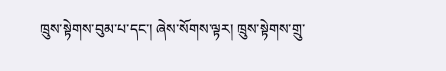ཁྲུས་སྟེགས་བུམ་པ་དང་། ཞེས་སོགས་ལྟར། ཁྲུས་སྟེགས་གྲུ་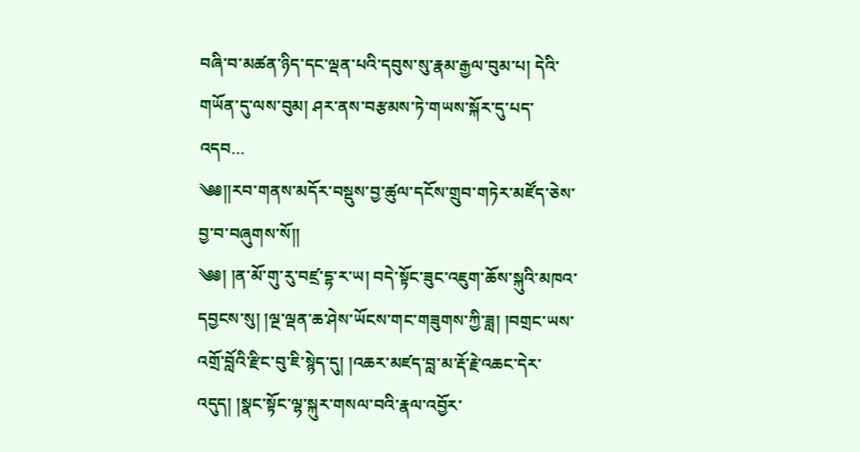བཞི་བ་མཚན་ཉིད་དང་ལྡན་པའི་དབུས་སུ་རྣམ་རྒྱལ་བུམ་པ། དེའི་གཡོན་དུ་ལས་བུམ། ཤར་ནས་བརྩམས་ཏེ་གཡས་སྐོར་དུ་པད་འདབ…
༄༅།།རབ་གནས་མདོར་བསྡུས་བྱ་ཚུལ་དངོས་གྲུབ་གཏེར་མཛོད་ཅེས་བྱ་བ་བཞུགས་སོ།།
༄༅། །ན་མོ་གུ་རུ་བཛྲ་དྷ་ར་ཡ། བདེ་སྟོང་ཟུང་འཇུག་ཆོས་སྐུའི་མཁའ་དབྱངས་སུ། །ལྔ་ལྡན་ཆ་ཤེས་ཡོངས་གང་གཟུགས་ཀྱི་ཟླ། །བགྲང་ཡས་འགྲོ་བློའི་རྫིང་བུ་ཇི་སྙེད་དུ། །འཆར་མཛད་བླ་མ་རྡོ་རྗེ་འཆང་དེར་འདུད། །སྣང་སྟོང་ལྷ་སྐུར་གསལ་བའི་རྣལ་འབྱོར་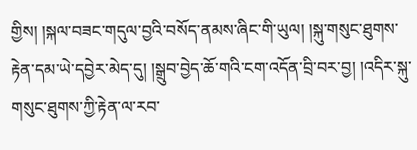གྱིས། །སྐལ་བཟང་གདུལ་བྱའི་བསོད་ནམས་ཞིང་གི་ཡུལ། །སྐུ་གསུང་ཐུགས་རྟེན་དམ་ཡེ་དབྱེར་མེད་དུ། །སྒྲུབ་བྱེད་ཆོ་གའི་ངག་འདོན་བྲི་བར་བྱ། །འདིར་སྐུ་གསུང་ཐུགས་ཀྱི་རྟེན་ལ་རབ་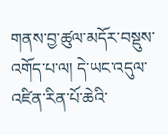གནས་བྱ་ཚུལ་མདོར་བསྡུས་འགོད་པ་ལ། དེ་ཡང་འདུལ་འཛིན་རིན་པོ་ཆེའི་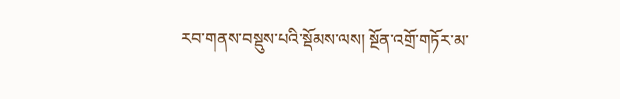རབ་གནས་བསྡུས་པའི་སྡོམས་ལས། སྔོན་འགྲོ་གཏོར་མ་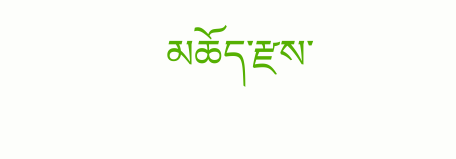མཆོད་རྫས་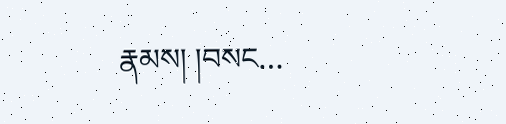རྣམས། །བསང…